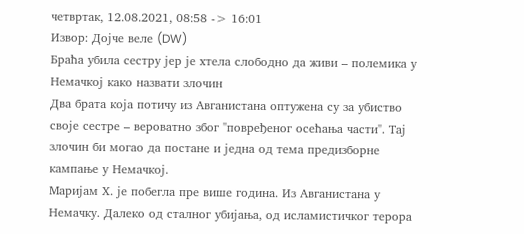четвртак, 12.08.2021, 08:58 -> 16:01
Извор: Дојче веле (DW)
Браћа убила сестру јер је хтела слободно да живи – полемикa у Немачкој како назвати злочин
Два брата која потичу из Авганистана оптужена су за убиство своје сестре – вероватно због "повређеног осећања части". Тај злочин би могао да постане и једна од тема предизборне кампање у Немачкој.
Маријам Х. је побегла пре више година. Из Авганистана у Немачку. Далеко од сталног убијања, од исламистичког терора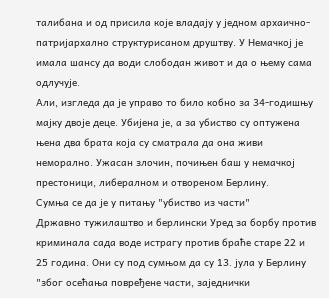талибана и од присила које владају у једном архаично-патријархално структурисаном друштву. У Немачкој је имала шансу да води слободан живот и да о њему сама одлучује.
Али, изгледа да је управо то било кобно за 34-годишњу мајку двоје деце. Убијена је, а за убиство су оптужена њена два брата која су сматрала да она живи неморално. Ужасан злочин, почињен баш у немачкој престоници, либералном и отвореном Берлину.
Сумња се да је у питању "убиство из части"
Државно тужилаштво и берлински Уред за борбу против криминала сада воде истрагу против браће старе 22 и 25 година. Они су под сумњом да су 13. јула у Берлину "због осећања повређене части, заједнички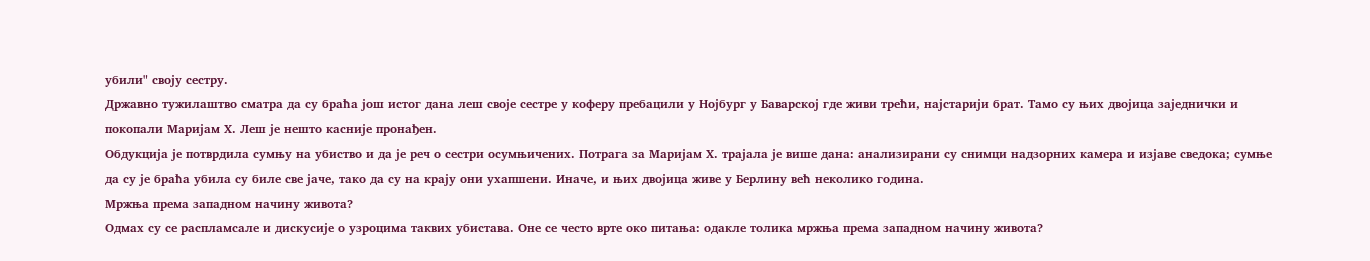убили" своју сестру.
Државно тужилаштво сматра да су браћа још истог дана леш своје сестре у коферу пребацили у Нојбург у Баварској где живи трећи, најстарији брат. Тамо су њих двојица заједнички и покопали Маријам Х. Леш је нешто касније пронађен.
Обдукција је потврдила сумњу на убиство и да је реч о сестри осумњичених. Потрага за Маријам Х. трајала је више дана: анализирани су снимци надзорних камера и изјаве сведока; сумње да су је браћа убила су биле све јаче, тако да су на крају они ухапшени. Иначе, и њих двојица живе у Берлину већ неколико година.
Мржња према западном начину живота?
Одмах су се распламсале и дискусије о узроцима таквих убистава. Оне се често врте око питања: одакле толика мржња према западном начину живота?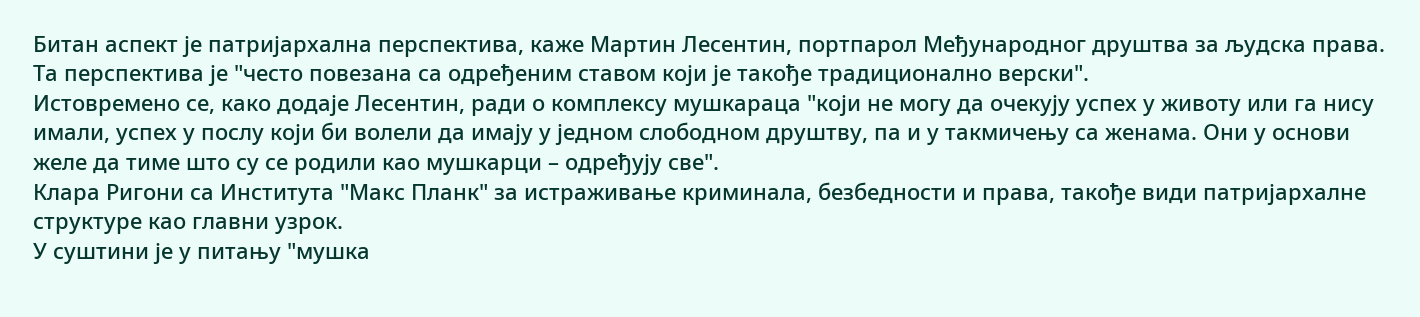Битан аспект је патријархална перспектива, каже Мартин Лесентин, портпарол Међународног друштва за људска права. Та перспектива је "често повезана са одређеним ставом који је такође традиционално верски".
Истовремено се, како додаје Лесентин, ради о комплексу мушкараца "који не могу да очекују успех у животу или га нису имали, успех у послу који би волели да имају у једном слободном друштву, па и у такмичењу са женама. Они у основи желе да тиме што су се родили као мушкарци – одређују све".
Клара Ригони са Института "Макс Планк" за истраживање криминала, безбедности и права, такође види патријархалне структуре као главни узрок.
У суштини је у питању "мушка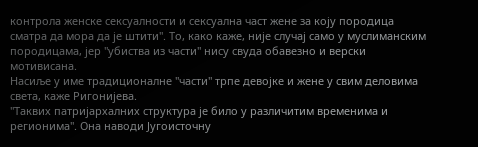контрола женске сексуалности и сексуална част жене за коју породица сматра да мора да је штити". То, како каже, није случај само у муслиманским породицама, јер "убиства из части" нису свуда обавезно и верски мотивисана.
Насиље у име традиционалне "части" трпе девојке и жене у свим деловима света, каже Ригонијева.
"Таквих патријархалних структура је било у различитим временима и регионима". Она наводи Југоисточну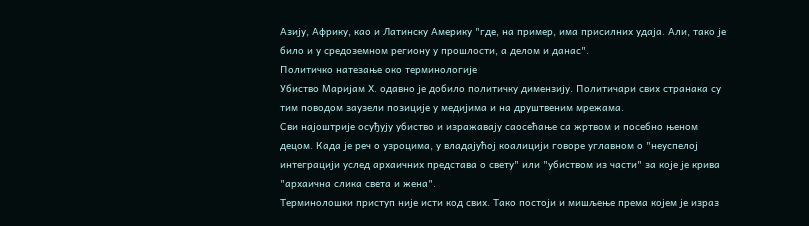Азију, Африку, као и Латинску Америку "где, на пример, има присилних удаја. Али, тако је било и у средоземном региону у прошлости, а делом и данас".
Политичко натезање око терминологије
Убиство Маријам Х. одавно је добило политичку димензију. Политичари свих странака су тим поводом заузели позиције у медијима и на друштвеним мрежама.
Сви најоштрије осуђују убиство и изражавају саосећање са жртвом и посебно њеном децом. Када је реч о узроцима, у владајућој коалицији говоре углавном о "неуспелој интеграцији услед архаичних представа о свету" или "убиством из части" за које је крива "архаична слика света и жена".
Терминолошки приступ није исти код свих. Тако постоји и мишљење према којем је израз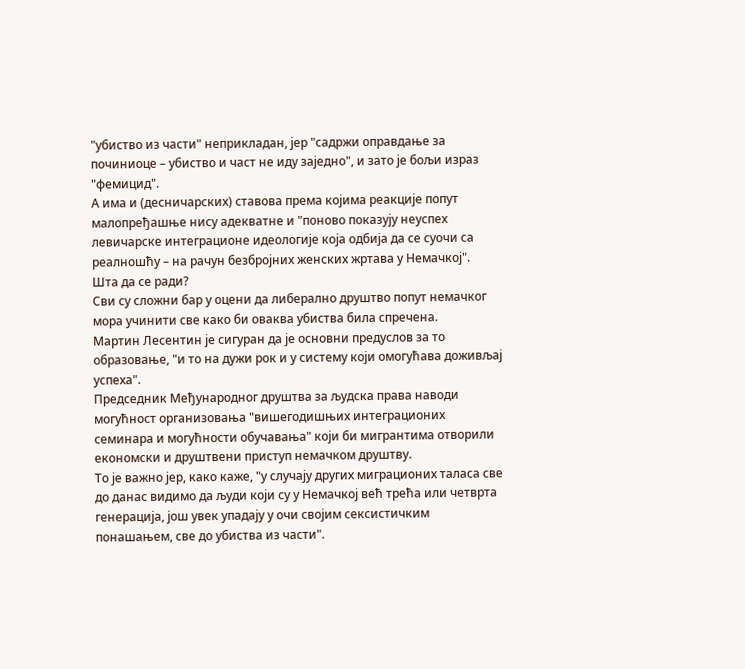"убиство из части" неприкладан, јер "садржи оправдање за починиоце – убиство и част не иду заједно", и зато је бољи израз "фемицид".
А има и (десничарских) ставова према којима реакције попут малопређашње нису адекватне и "поново показују неуспех левичарске интеграционе идеологије која одбија да се суочи са реалношћу – на рачун безбројних женских жртава у Немачкој".
Шта да се ради?
Сви су сложни бар у оцени да либерално друштво попут немачког мора учинити све како би оваква убиства била спречена.
Мартин Лесентин је сигуран да је основни предуслов за то образовање, "и то на дужи рок и у систему који омогућава доживљај успеха".
Председник Међународног друштва за људска права наводи могућност организовања "вишегодишњих интеграционих семинара и могућности обучавања" који би мигрантима отворили економски и друштвени приступ немачком друштву.
То је важно јер, како каже, "у случају других миграционих таласа све до данас видимо да људи који су у Немачкој већ трећа или четврта генерација, још увек упадају у очи својим сексистичким понашањем, све до убиства из части".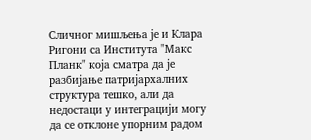Сличног мишљења је и Клара Ригони са Института "Макс Планк" која сматра да је разбијање патријархалних структура тешко, али да недостаци у интеграцији могу да се отклоне упорним радом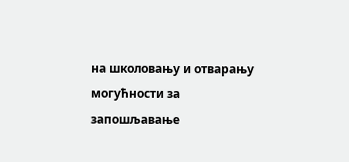на школовању и отварању могућности за запошљавање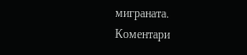миграната.
Коментари